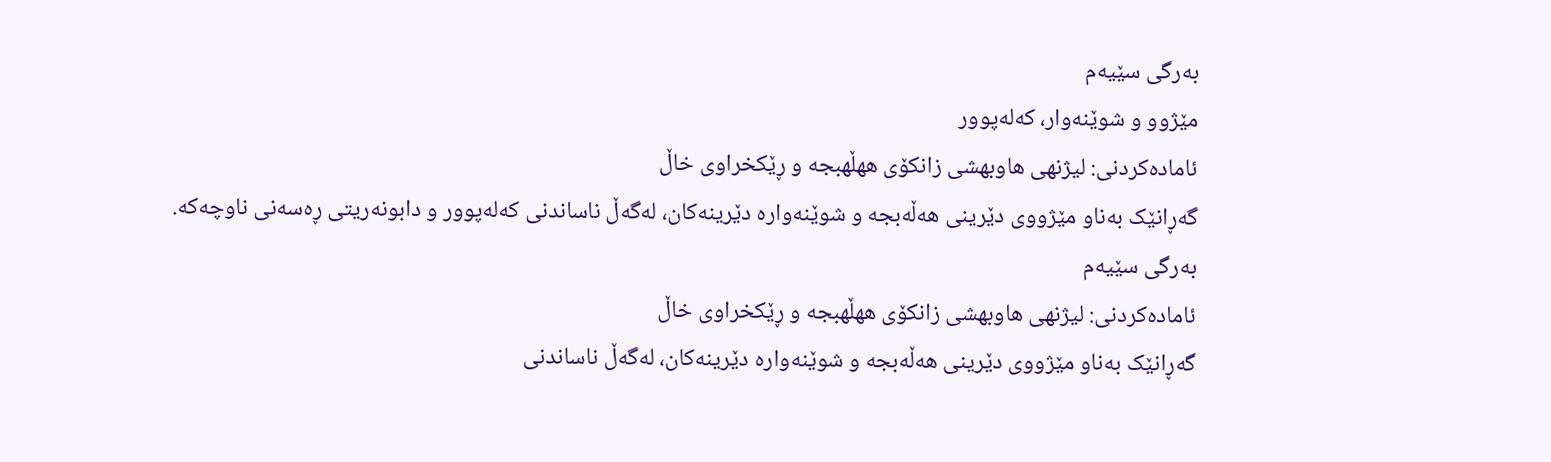بەرگی سێیەم
مێژوو و شوێنەوار، کەلەپوور
ئامادەکردنی: لیژنهی هاوبهشی زانكۆی ههڵهبجه و ڕێكخراوی خاڵ
گەڕانێک بەناو مێژووی دێرینی هەڵەبجە و شوێنەوارە دێرینەکان، لەگەڵ ناساندنی کەلەپوور و دابونەریتی ڕەسەنی ناوچەکە.
بەرگی سێیەم
ئامادەکردنی: لیژنهی هاوبهشی زانكۆی ههڵهبجه و ڕێكخراوی خاڵ
گەڕانێک بەناو مێژووی دێرینی هەڵەبجە و شوێنەوارە دێرینەکان، لەگەڵ ناساندنی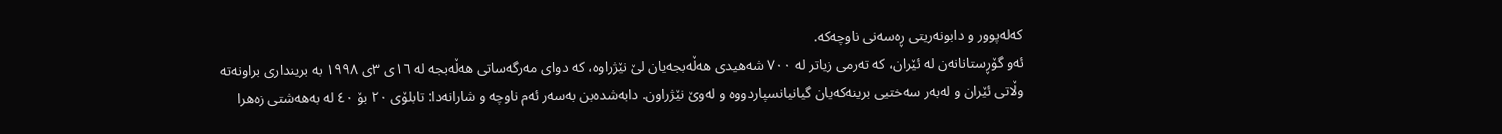کەلەپوور و دابونەریتی ڕەسەنی ناوچەکە.
ئەو گۆڕستانانەن لە ئێران، کە تەرمی زیاتر لە ٧٠٠ شەهیدی هەڵەبجەیان لێ نێژراوە، کە دوای مەرگەساتی هەڵەبجە لە ١٦ی ٣ی ١٩٩٨ بە برینداری براونەتە وڵاتی ئێران و لەبەر سەختیی برینەکەیان گیانیانسپاردووە و لەوێ نێژراون. دابەشدەبن بەسەر ئەم ناوچە و شارانەدا: تابلۆی ٢٠ بۆ ٤٠ لە بەهەشتی زەهرا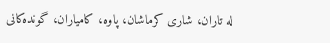لە تاران، شاری کرماشان، پاوە، کامیاران، گوندەکانی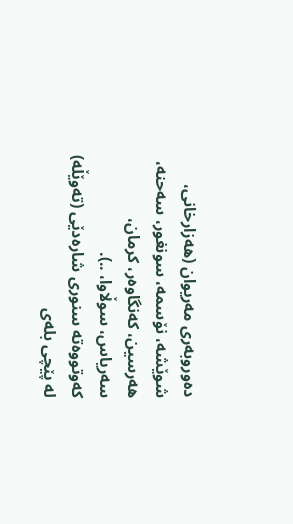دەوروبەری مەریوان (هەزارخانی، شوێشە، نۆسمە، سونغور، سەحنە، هەرسین، کەنگاوەر، کرمان، سەریاس، سوڵاوا، ..).
کەوتووەتە سنوری شارەدێی (تەوێڵە) لە پێچی بلەی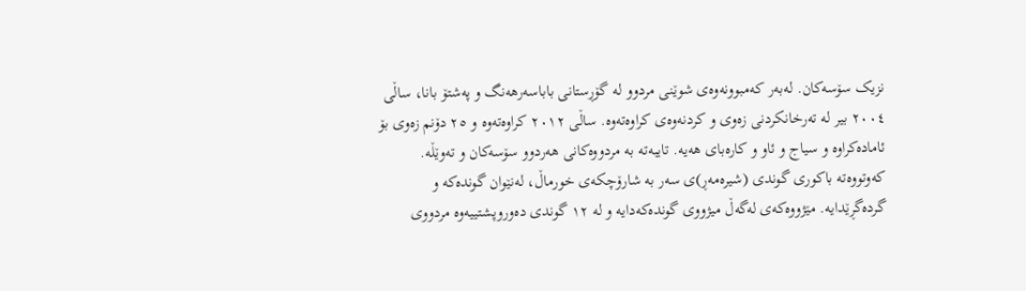نزیک سۆسەکان. لەبەر کەمبوونەوەی شوێنی مردوو لە گۆڕستانی باباسەرهەنگ و پەشتۆ بانا، ساڵی ٢٠٠٤ بیر لە تەرخانکردنی زەوی و کردنەوەی کراوەتەوە. ساڵی ٢٠١٢ کراوەتەوە و ٢٥ دۆنم زەوی بۆ ئامادەکراوە و سیاج و ئاو و کارەبای هەیە. تایبەتە بە مردووەکانی هەردوو سۆسەکان و تەوێڵە.
کەوتووەتە باکوری گوندی (شیرەمەڕ)ی سەر بە شارۆچکەی خورماڵ، لەنێوان گوندەکە و گردەگڕێدایە. مێژووەکەی لەگەڵ میژووی گوندەکەدایه و لە ١٢ گوندی دەوروپشتییەوە مردووی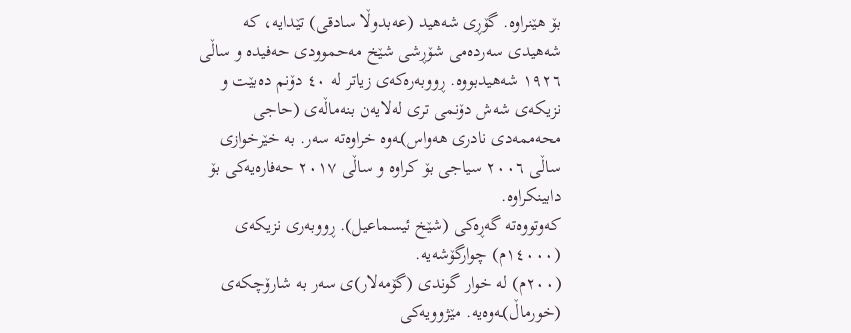بۆ هێنراوە. گۆڕی شەهید (عەبدوڵا سادقی) تێدایە، کە شەهیدی سەردەمی شۆڕشی شێخ مەحموودی حەفیدە و ساڵی ١٩٢٦ شەهیدبووە. ڕووبەرەکەی زیاتر لە ٤٠ دۆنم دەبێت و نزیکەی شەش دۆنمی تری لەلایەن بنەماڵەی (حاجی محەممەدی نادری هەواس)ـەوە خراوەتە سەر. به خێرخوازی ساڵی ٢٠٠٦ سیاجی بۆ کراوە و ساڵی ٢٠١٧ حەفارەیەکی بۆ دابینکراوە.
کەوتووەتە گەڕەکی (شێخ ئیسماعیل). ڕووبەری نزیکەی (١٤٠٠٠م) چوارگۆشەيه.
(٢٠٠م) لە خوار گوندی (گۆمەلار)ی سەر بە شارۆچکەی (خورماڵ)ـەوەیە. مێژوویەکی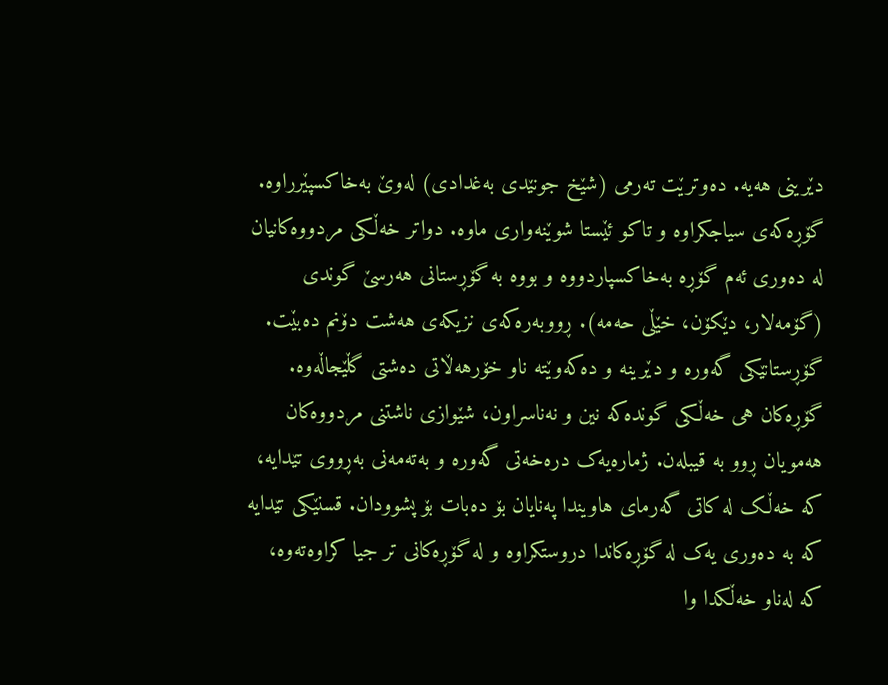دێرینی هەیە. دەوترێت تەرمی (شێخ جونێدی بەغدادی) لەوێ بەخاکسپێرراوە. گۆڕەکەی سیاجکراوە و تاکو ئێستا شوێنەواری ماوە. دواتر خەڵکى مردووەکانیان لە دەورى ئەم گۆڕە بەخاکسپاردووە و بووە بە گۆڕستانی هەرسێ گوندی (گۆمەلار، دێکۆن، خێڵی حەمە). ڕووبەرەکەی نزیکەی هەشت دۆنم دەبێت.
گۆڕستانێکی گەورە و دێرینە و دەکەوێتە ناو خۆرهەڵاتی دەشتی گڵێجاڵەوە. گۆڕەکان هی خەڵکی گوندەکە نین و نەناسراون، شێوازی ناشتنی مردووەکان هەمویان ڕوو بە قیبلەن. ژمارەیەک درەخەتی گەورە و بەتەمەنی بەڕووی تێدایە، کە خەڵک لە کاتی گەرمای هاویندا پەنایان بۆ دەبات بۆ پشوودان. قسنێکی تێدایە کە بە دەوری یەک لە گۆڕەکاندا دروستکراوە و لە گۆڕەکانی تر جیا کراوەتەوە، کە لەناو خەڵکدا وا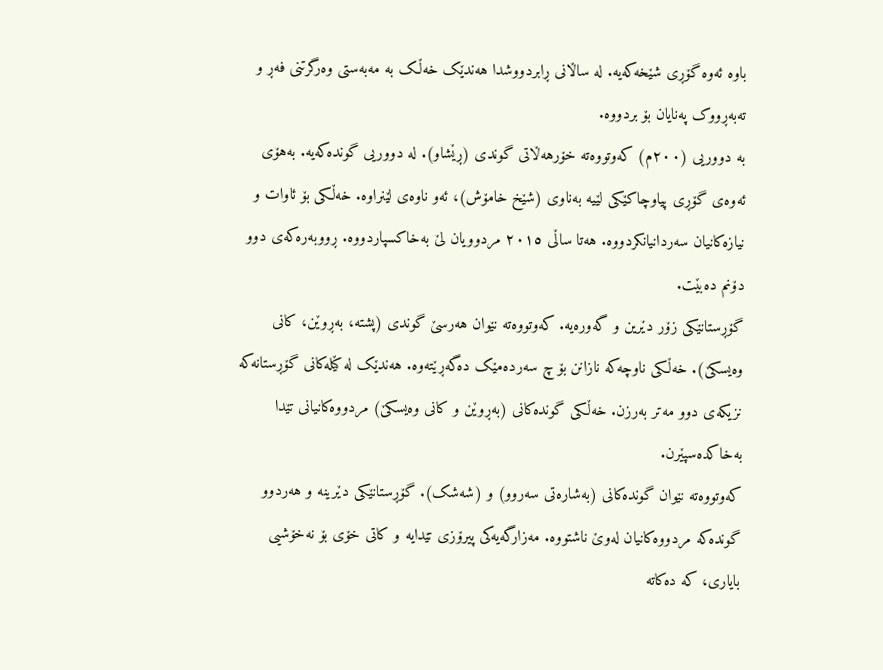باوە ئەوە گۆڕی شێخەکەیە. لە ساڵانی ڕابردووشدا هەندێک خەڵک بە مەبەستی وەرگرتنی فەڕ و تەبەڕووک پەنایان بۆ بردووە.
بە دووریی (٢٠٠م) کەوتووەتە خۆرهەڵاتی گوندی (ڕێشاو). لە دووریی گوندەکەیە. بەهۆی ئەوەی گۆڕی پیاوچاکێکی لێیە بەناوی (شێخ خامۆش)، ئەو ناوەی لێنراوە. خەڵکی بۆ ئاوات و نیازەکانیان سەردانیانکردووە. هەتا ساڵی ٢٠١٥ مردوویان لێ بەخاکسپاردووە. ڕووبەرەکەی دوو دۆنم دەبێت.
گۆڕستانێکی زۆر دێرین و گەورەیە. کەوتووەتە نێوان هەرسێ گوندی (پشتە، بەڕوێن، کانی وەیسکێ). خەڵکی ناوچەکە نازانن بۆ چ سەردەمێک دەگەڕێتەوە. هەندێک لە کێلەکانی گۆڕستانەکە نزیکەی دوو مەتر بەرزن. خەڵکی گوندەکانی (بەڕوێن و کانی وەیسکێ) مردووەکانیانی تێدا بەخاکدەسپێرن.
کەوتووەتە نێوان گوندەکانی (بەشارەتی سەروو) و (شەشک). گۆڕستانێکی دێرینە و هەردوو گوندەکە مردووەکانیان لەوێ ناشتووە. مەزارگەیەکی پیرۆزی تێدایە و کاتی خۆی بۆ نەخۆشیی بایاری، کە دەکاتە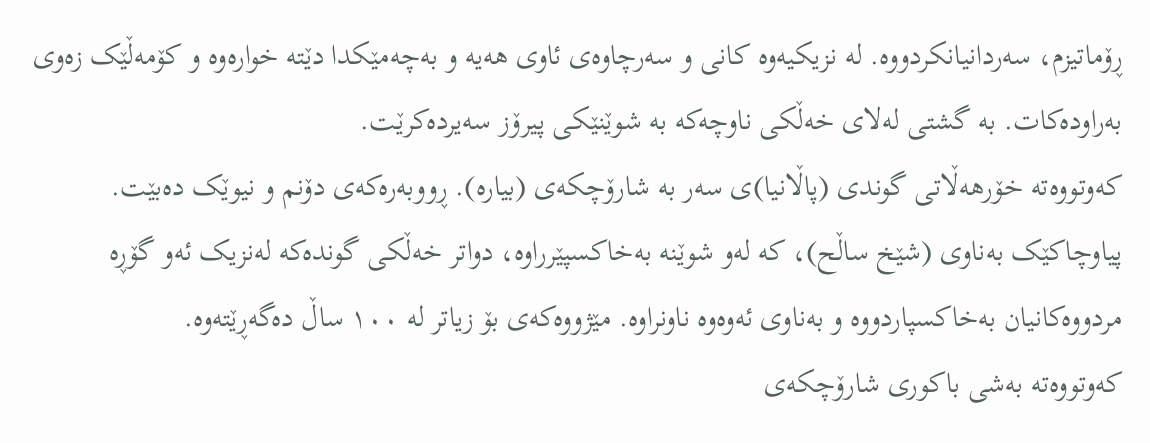ڕۆماتیزم، سەردانیانکردووە. لە نزیکیەوە کانی و سەرچاوەی ئاوی هەیە و بەچەمێکدا دێتە خوارەوە و کۆمەڵێک زەوی بەراودەکات. بە گشتی لەلای خەڵکی ناوچەکە بە شوێنێکی پیرۆز سەیردەکرێت.
کەوتووەتە خۆرهەڵاتی گوندی (پاڵانیا)ی سەر بە شارۆچکەی (بیارە). ڕووبەرەکەی دۆنم و نیوێک دەبێت. پیاوچاکێک بەناوی (شێخ ساڵح)، کە لەو شوێنە بەخاکسپێرراوە، دواتر خەڵکی گوندەکە لەنزیک ئەو گۆڕە مردووەکانیان بەخاکسپاردووه و بەناوی ئەوەوە ناونراوە. مێژووەکەی بۆ زیاتر لە ١٠٠ ساڵ دەگەڕێتەوە.
کەوتووەتە بەشى باکورى شارۆچکەى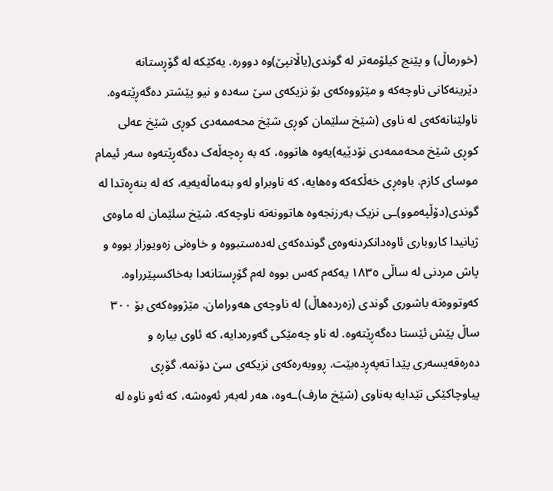(خورماڵ) و پێنج کیلۆمەتر لە گوندی(یاڵانپێ)وە دوورە. یەکێکە لە گۆڕستانە دێرینەکانی ناوچەکە و مێژووەکەی بۆ نزیکەی سێ سەدە و نیو پێشتر دەگەڕێتەوە. ناولێنانەکەی لە ناوی (شێخ سلێمان کوڕى شێخ محەممەدی کوڕى شێخ عەلى کوڕى شێخ محەممەدی نۆدێيە)یەوە هاتووە، کە بە ڕەچەڵەک دەگەڕێتەوە سەر ئيمام موساى کازم. باوەڕی خەڵکەکە وەهایه، کە ناوبراو لەو بنەماڵەیەیە، کە لە بنەڕەتدا لە گوندى(دۆڵپەموو)ـى نزيک بەرزنجەوە هاتوونەتە ناوچەکە. شێخ سلێمان لە ماوەی ژیانیدا کاروباری ئاوەدانکردنەوەی گوندەکەی لەدەستبووە و خاوەنی زەویوزار بووە و پاش مردنى لە ساڵى ١٨٣٥ یەکەم کەس بووە لەم گۆڕستانەدا بەخاکسپێرراوە.
کەوتووەتە باشوری گوندی (زەردەهاڵ) لە ناوچەی هەورامان. مێژووەکەی بۆ ٣٠٠ ساڵ پێش ئێستا دەگەڕێتەوە. لە ناو چەمێکی گەورەدایە، کە ئاوی بیارە و دەرەقەیسەری پێدا تەپەڕدەبێت. ڕووبەرەکەی نزیکەی سێ دۆنمە. گۆڕی پیاوچاکێکی تێدایە بەناوی (شێخ مارف)ـەوە، هەر لەبەر ئەوەشه، کە ئەو ناوە لە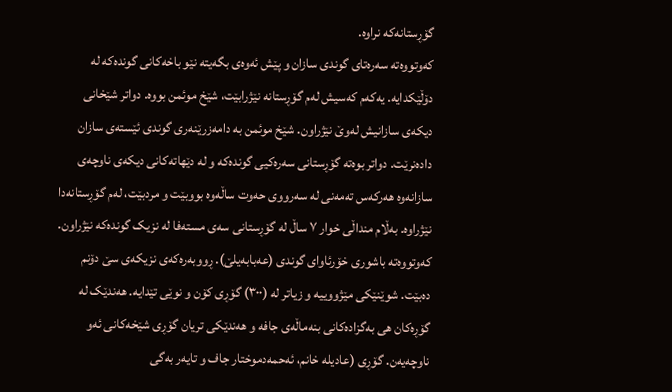گۆڕستانەکە نراوە.
کەوتووەتە سەرەتای گوندی سازان و پێش ئەوەی بگەیتە نێو باخەکانی گوندەکە لە دۆڵێکدایە. یەکەم کەسیش لەم گۆڕستانە نێژرابێت، شێخ موئمن بووە. دواتر شێخانی دیکەی سازانیش لەوێ نێژراون. شێخ موئمن بە دامەزرێنەری گوندی ئێستەی سازان دادەنرێت. دواتر بوەتە گۆڕستانی سەرەکیی گوندەکە و لە دێهاتەکانی دیکەی ناوچەی سازانەوە هەرکەس تەمەنی لە سەرووی حەوت ساڵەوە بووبێت و مردبێت، لەم گۆڕستانەدا نێژراوە. بەڵام منداڵی خوار ٧ ساڵ لە گۆڕستانی سەی مستەفا لە نزیک گوندەکە نێژراون.
کەوتووەتە باشوری خۆرئاوای گوندی (عەبابەیلێ). ڕووبەرەکەی نزیکەی سێ دۆنم دەبێت. شوێنێکی مێژووییە و زیاتر لە (٣٠٠) گۆڕی کۆن و نوێی تێدایە. هەندێک لە گۆڕەکان هی بەگزادەکانی بنەماڵەی جافە و هەندێکی تریان گۆڕی شێخەکانی ئەو ناوچەیەن. گۆڕی (عادیلە خانم، ئەحمەدموختار جاف و تایەر بەگی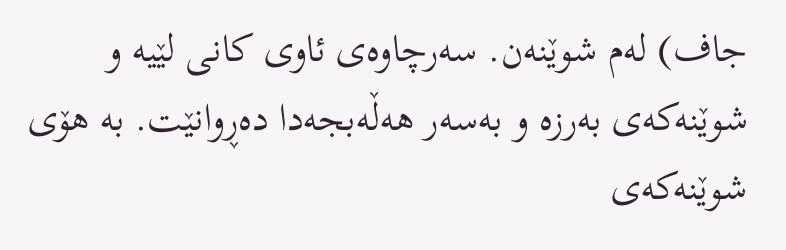جاف) لەم شوێنەن. سەرچاوەی ئاوی کانی لێیە و شوێنەکەی بەرزە و بەسەر هەڵەبجەدا دەڕوانێت. بە هۆی شوێنەکەی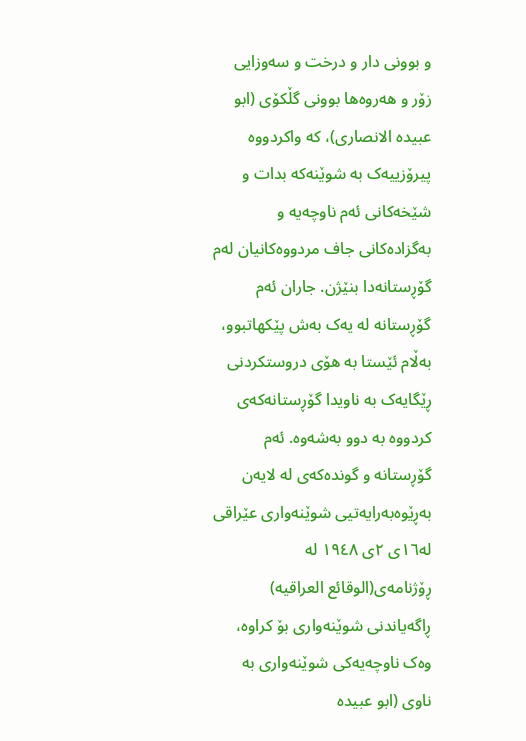و بوونی دار و درخت و سەوزایی زۆر و هەروەها بوونی گڵکۆی (ابو عبیدە الانصاری)، کە واکردووە پیرۆزییەک بە شوێنەکە بدات و شێخەکانی ئەم ناوچەیە و بەگزادەکانی جاف مردووەکانیان لەم گۆڕستانەدا بنێژن. جاران ئەم گۆڕستانە لە یەک بەش پێکهاتبوو، بەڵام ئێستا بە هۆی دروستکردنی ڕێگایەک بە ناویدا گۆڕستانەکەی کردووە بە دوو بەشەوە. ئەم گۆڕستانە و گوندەکەی لە لایەن بەڕێوەبەرایەتیی شوێنەواری عێراقی لە١٦ی ٢ی ١٩٤٨ لە ڕۆژنامەی(الوقائع العراقیە) ڕاگەیاندنی شوێنەواری بۆ کراوە، وەک ناوچەیەکی شوێنەواری بە ناوی (ابو عبیدە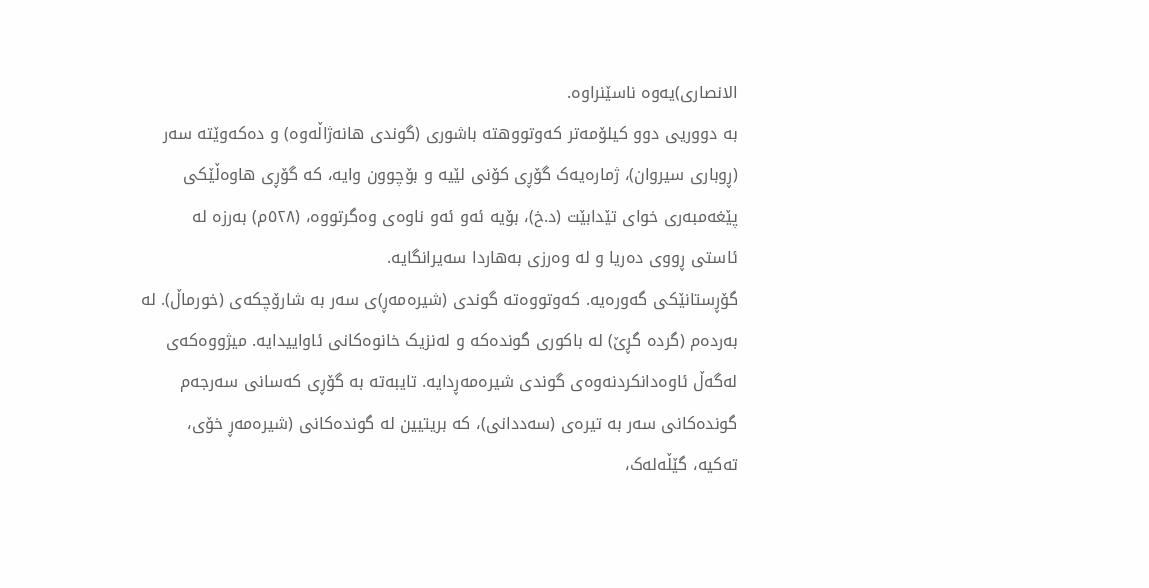الانصاری)یەوە ناسێنراوه.
بە دووریی دوو کیلۆمەتر کەوتووهتە باشوری (گوندی هانەژاڵەوە) و دەکەوێتە سەر (ڕوباری سیروان)، ژمارەیەک گۆڕی کۆنی لێیە و بۆچوون وایە، کە گۆڕی هاوەڵێکی پێغەمبەری خوای تێدابێت (د.خ)، بۆیە ئەو ئەو ناوەی وەگرتووە، (٥٢٨م) بەرزە لە ئاستی ڕووی دەریا و لە وەرزی بەهاردا سەیرانگایە.
گۆڕستانێکی گەورەیە. کەوتووەتە گوندی (شیرەمەڕ)ی سەر بە شارۆچکەی (خورماڵ). لە بەردەم (گردە گڕێ) لە باکوری گوندەکە و لەنزیک خانوەکانی ئاواییدایە. میژووەکەی لەگەڵ ئاوەدانکردنەوەی گوندی شیرەمەڕدایە. تایبەتە بە گۆڕی کەسانی سەرجەم گوندەکانی سەر بە تیرەی (سەددانی)، کە بریتیین لە گوندەکانی (شیرەمەڕ خۆی، تەکیە، گێڵەلەک،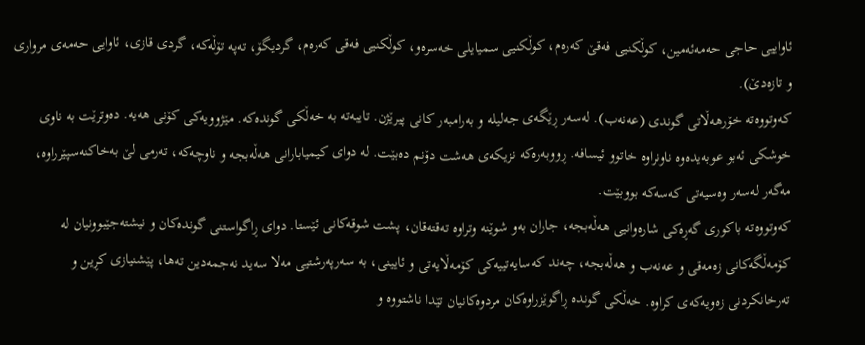ئاواییی حاجی حەمەئەمین، کوڵکنیی فەقێ کەرەم، کوڵکنیی سمیایلی خەسرەو، کوڵکنیی فەقی کەرەم، گردیگۆ، تەپە تۆڵەکە، گردی قازی، ئاوایی حەمەی مرواری و تازەدێ).
کەوتووەتە خۆرهەڵاتى گوندى (عەنەب). لەسەر ڕێگەی جەلیلە و بەرامبەر کانی پیرێژن. تایبەتە بە خەڵکی گوندەکە. مێژوویەکی کۆنی هەیە. دەوترێت بە ناوی خوشکی ئەبو عوبەیدەوە ناونراوە خاتوو ئیسافە. ڕووبەرەکە نزیکەی هەشت دۆنم دەبێت. لە دواى کیمیابارانى هەڵەبجە و ناوچەکە، تەرمی لێ بەخاکنەسپێرراوە، مەگەر لەسەر وەسیەتى کەسەکە بووبێت.
کەوتووەتە باکوری گەڕەکی شارەوانیی هەڵەبجە، جاران بەو شوێنە وتراوە تەقتەقان، پشت شوقەکانی ئێستا. دوای ڕاگواستنی گوندەکان و نیشتەجێبوونیان لە کۆمەڵگەکانی زەمەقی و عەنەب و هەڵەبجە، چەند کەسایەتییەکی کۆمەڵایەتی و ئایینی، بە سەرپەرشتیی مەلا سەید نەجمەدین تەها، پێشنیازی کڕین و تەرخانکردنی زەویەکەی کراوە. خەڵکی گوندە ڕاگوێزراوەکان مردوەکانیان تێدا ناشتووە و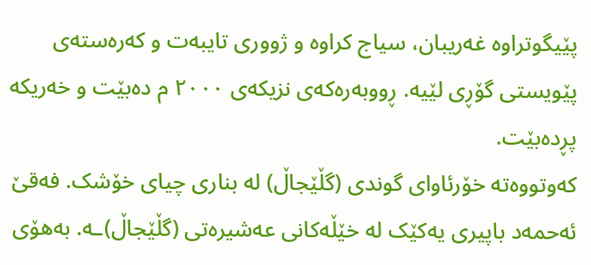پێیگوتراوە غەریبان، سیاج کراوە و ژووری تایبەت و کەرەستەی پێویستی گۆڕی لێیە. ڕووبەرەکەی نزیکەی ٢٠٠٠ م دەبێت و خەریکە پڕدەبێت.
کەوتووەتە خۆرئاوای گوندی (گڵێجاڵ) لە بناری چیای خۆشک. فەقێ ئەحمەد باپیری یەکێک لە خێڵەکانی عەشیرەتی (گڵێجاڵ)ـە. بەهۆی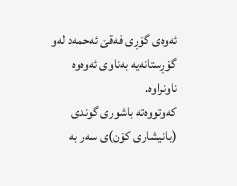ئەوەی گۆڕی فەقێ ئەحمەد لەو گۆڕستانەیە بەناوی ئەوەوە ناونراوە.
کەوتووەتە باشوری گوندی (بانیشاری کۆن)ی سەر بە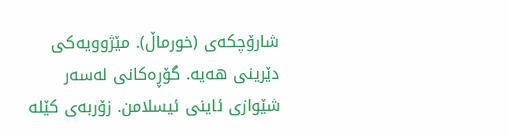شارۆچکەی (خورماڵ). مێژوویەکی دێرینی هەیە. گۆڕەکانی لەسەر شێوازی ئاینی ئیسلامن. زۆربەی کێلە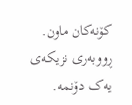کۆنەکان ماون. ڕووبەری نزیکەی یەک دۆنمە.